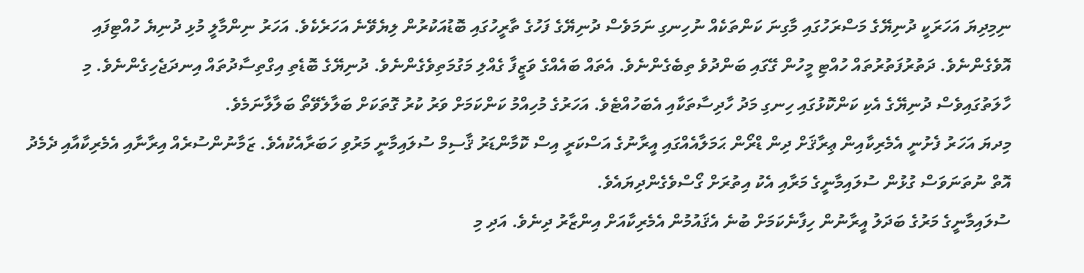ނިމިދިޔަ އަހަރަކީ ދުނިޔޭގެ މަސްރަހުގައި މާގިނަ ކަންތަކެއް ނުހިނގި ނަމަވެސް ދުނިޔޭގެ ފަހުގެ ތާރީހުގައި ބޮޑުއަކުރުން ލިޔެވޭނެ އަހަރެކެވެ. އަހަރު ނިންމާލީ މުޅި ދުނިޔެ ހުއްޓިފައި އޮވެގެންނެވެ. ދަތުރުފަތުރުތައް ހުއްޓި މީހުން ގޭގައި ބަންދުވެ ތިބެގެންނެވެ. އެތައް ބައެއްގެ ވަޒީފާ ގެއްލި މަގުމަތިވެގެންނެވެ. ދުނިޔޭގެ ބޮޑެތި އިގްތިސާދުތައް އިނދަޖެހިގެންނެވެ. މި ހާލަތުގައިވެސް ދުނިޔޭގެ އެކި ކަންކޮޅުގައި ހިނގި މަދު ހާދިސާތަކާއި އެބަހުއްޓެވެ. އަހަރުގެ މުހިއްމު ކަންކަމަށް ވަރު ކުރު ގޮތަކަށް ބަލާލެވޭތޯ ބަލާލާނަމެވެ.
މިދޔަ އަހަރު ފެށުނީ އެމެރިކާއިން ޢިރާޤަށް ދިން ޑްރޯން ޙަމަލާއެއްގައި އީރާނުގެ އަސްކަރީ އިސް ކޮމާންޑަރު ޤާސިމް ސުލައިމާނީ މަރުވި ހަބަރާއެކުއެވެ. ޒަމާނުންސުރެއް އިރާނާއި އެމެރިކާއާއި ދެމެދު އޮތް ނުތަނަވަސް ގުޅުން ސުލައިމާނީގެ މަރާއި އެކު އިތުރަށް ގޯސްވެގެންދިޔައެވެ.
ސުލައިމާނީގެ މަރުގެ ބަދަލު އީރާނުން ހިފާނެކަމަށް ބުނެ އެޤައުމުން އެމެރިކާއަށް އިންޒާރު ދިނެވެ. އަދި މި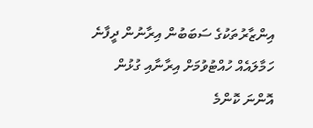އިންޒާރުތަކުގެ ސަބަބުން އިރާނުން ދީފާނެ ހަމާލައެއް ހުއްޓުވުމަށް އިރާނާއި ގުޅުން އޮންނަ ކޮންމެ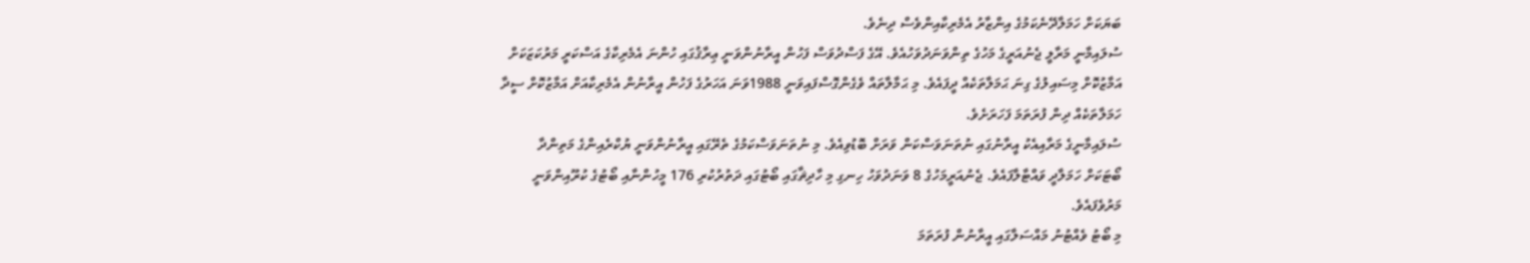ބަޔަކަށް ހަމަލާދޭނެކަމުގެ އިންޒާރު އެމެރިކާއިންވެސް ދިނެވެ.
ސުލައިމާނީ މަރާލީ ޖެނުއަރީގެ މަހުގެ ތިންވަނަދުވަހުއެވެ. އޭގެ ފަސްދުވަސް ފަހުން އީރާނުންވަނީ ޢިރާޤުގައި ހުންނަ އެމެރިކާގެ އަސްކަރީ މަރުކަޒަކަށް އަމާޒުކޮށް މިސައިލުގެ ގިނަ ޙަމަލާތަކެއް ދީފައެވެ. މި ޙަމާލާތައް ވެގެންގޮސްފައިވަނީ 1988ވަނަ އަހަރުގެ ފަހުން އީރާނުން އެމެރިކާއަށް އަމާޒުކޮށް ސީދާ ހަމަލާތަކެއް ދިން ފުރަތަމަ ފަހަރަށެވެ.
ސުލައިމާނީގެ މަރާއިއެކު އީރާނުގައި ނުތަނަވަސްކަން ވަރަށް ބޮޑުވިއެވެ. މި ނުތަނަވަސްކަމުގެ ތެރޭގައި އީރާނުންވަނީ ޔުކްރެއިންގެ މަތިންދާ ބޯޓަކަށް ހަމަލާދީ ވައްޓާލާފައެވެ. ޖެނުއަރީމަހުގެ 8 ވަނަދުވަހު ހިނގި މި ހާދިޘާގައި ބޯޓުގައި ދަތުރުކުރި 176 މީހުންނާއި ބޯޓުގެ ކުރޫއިންވަނީ މަރުވެފައެވެ.
މި ބޯޓު ވެއްޓުނު މައްސަލާގައި އީރާނުން ފުރަތަމަ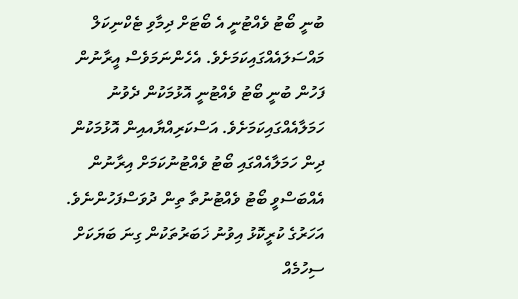ބުނީ ބޯޓު ވެއްޓުނީ އެ ބޯޓަށް ދިމާވި ޓެކްނިކަލް މައްސަލައެއްގައިކަމަށެވެ. އެހެންނަމަވެސް އީރާނުން ފަހުން ބުނީ ބޯޓު ވެއްޓުނީ އޮޅުމަކުން ދެވުނު ހަމަލާއެއްގައިކަމަށެވެ. އަސްކަރިއްޔާއއިން އޮޅުމަކުން ދިން ހަމަލާއެއްގައި ބޯޓު ވެއްޓުނުކަމަށް އިރާނުން އެއްބަސްވީ ބޯޓު ވެއްޓުނުތާ ތިން ދުވަސްފަހުންނެވެ.
އަހަރުގެ ކުރީކޮޅު އިވުނު ޚަބަރުތަކުން ގިނަ ބަޔަކަށް ސިހުމެއް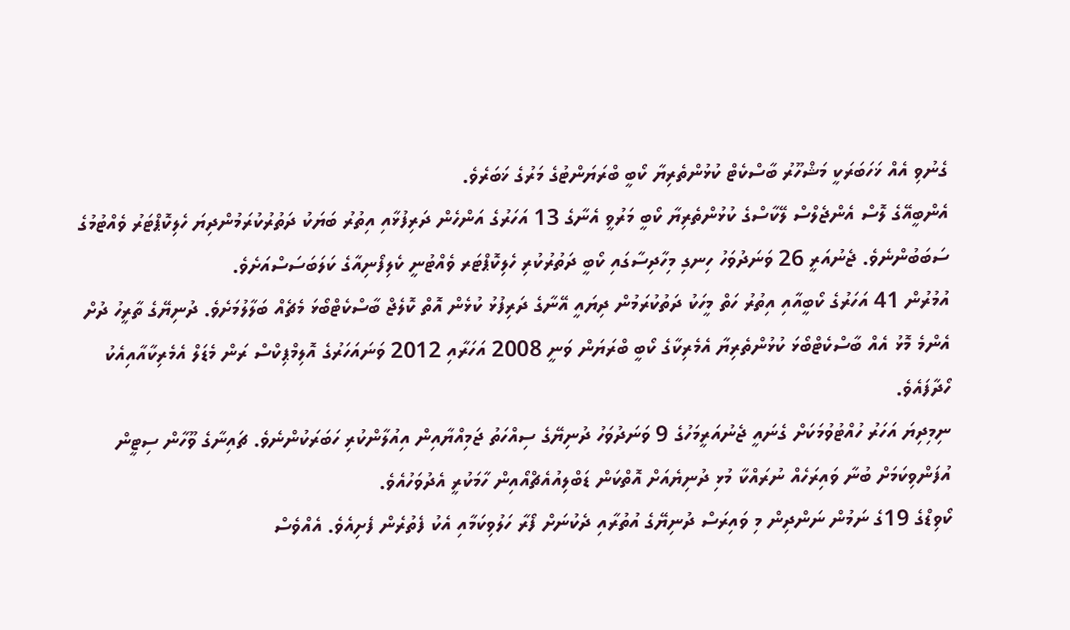ގެނުވި އެއް ޚަހަބަރަކީ މަޝްހޫރު ބާސްކެޓް ކުޅުންތެރިޔާ ކޯބީ ބްރަޔަންޓުގެ މަރުގެ ޚަބަރެވެ.
އެންބީއޭގެ ލޮސް އެންޖެލްސް ލޭކާސްގެ ކުޅުންތެރިޔާ ކޯބީ މަރުވީ އެނާގެ 13 އަހަރުގެ އަންހެން ދަރިފުޅާއި އިތުރު ބަޔަކު ދަތުރުކުރަމުންދިޔަ ހެލިކޮޕްޓަރު ވެއްޓުމުގެ ސަބަބުންނެވެ. ޖެނުއަރީ 26 ވަނަދުވަހު ހިނގި މިހާދިސާގައި ކޯބީ ދަތުރުކުރި ހެލިކޮޕްޓަރ ވެއްޓުނީ ކެލިފޯނިއާގެ ކަލަބަސަސްއަށެވެ.
އުމުރުން 41 އަހަރުގެ ކޯބީއާއި އިތުރު ހަތް މީހަކު ދަތުކުރަމުން ދިޔައީ އޭނާގެ ދަރިފުޅު ކުޅެން އޮތް ކޮލެޖް ބާސްކެޓްބޯޅަ މެޗެއް ބަލާލުމަށެވެ. ދުނިޔޭގެ ތާރީހު ދުށް އެންމެ މޮޅު އެއް ބާސްކެޓްބޯޅަ ކުޅުންތެރިޔާ އެމެރިކާގެ ކޯބީ ބްރަޔަން ވަނީ 2008 އަހަރާއި 2012 ވަނައަހަރުގެ އޮލިމްޕިކްސް ރަން މެޑަލް އެމެރިކާއާއިއެކު ހޯދާފައެވެ.
ނިމިދިޔަ އަހަރު ހުއްޓުވުމަކަށް ގެނައީ ޖެނުއަރީމަހުގެ 9 ވަނަދުވަހު ދުނިޔޭގެ ސިއްހަތު ޖަމިއްޔާއިން އިއުލާންކުރި ހަބަރަކުންނެވެ. ޗައިނާގެ ވޫހާން ސިޓީން އުފަންވިކަމަށް ބުނާ ވައިރަހެއް ނުރައްކާ މުޅި ދުނިޔެއަށް އޮތްކަން ޑަބްލިއުއެޗްއޯއިން ހާމަކުރީ އެދުވަހުއެވެ.
ކޯވިޑްގެ 19ގެ ނަމުން ނަންދިން މި ވައިރަސް ދުނިޔޭގެ އުތުރާއި ދެކުނަށް ފޯރާ ހަލުވިކަމާއި އެކު ފެތުރެން ފެށިއެވެ. އެއްވެސް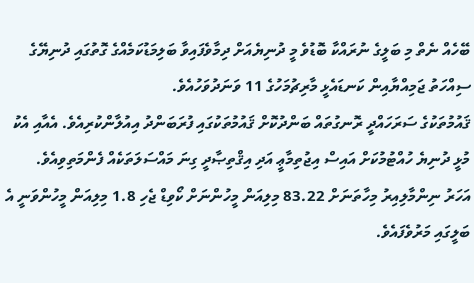ބޭހެއް ނެތް މި ބަލީގެ ނުރައްކާ ބޮޑުވެ މީ ދުނިޔެއަށް ދިމާވެފައިވާ ބަލިމަޑުކަމެއްގެ ގޮތުގައި ދުނިޔޭގެ ސިއްހަތު ޖަމިއްޔާއިން ކަނޑައެޅީ މާރިޗުމަހުގެ 11 ވަނަދުވަހުއެވެ.
ޤައުމުތަކުގެ ސަރަހައްދީ ރޮނގުތައް ބަންދުކޮށް ޤައުމުތަކުގައި ފުރަބަންދު އިއުލާންކުރިއެވެ. އެއާއި އެކު މުޅީ ދުނިޔެ ހުއްޓުމުކަށް އައިސް އިޖުތިމާޢީ އަދި އިޤްތިޞާދީ ގިނަ މައްސަލަތަކެއް ފެންމަތިވިއެވެ.
އަހަރު ނިންމާލިއިރު މިހާތަނަށް 83.22 މިލިއަން މީހުންނަށް ކޯވިޑް ޖެހި 1.8 މިލިއަން މީހުންވަނީ އެ ބަލީގައި މަރުވެފައެވެ.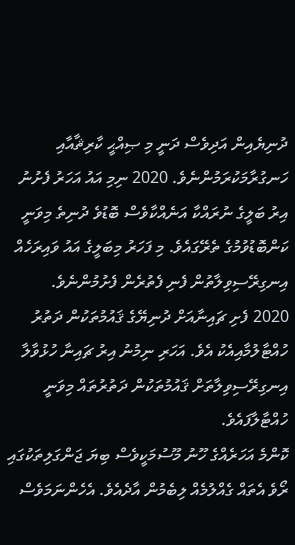ދުނިޔެއިން އަދިވެސް ދަނީ މި ޞިއްޙީ ކާރިޘާއާއި ހަނގުރާމަކުރަމުންނެވެ. 2020 ނިމި އައު އަހަރު ފެށުނު އިރު ބަލީގެ ނުރައްކާ އަނެއްކާވެސް ބޮޑުވެ ދުނިތެ މިވަނީ ކަންބޮޑުވުމުގެ ތެރޭގައެވެ. މި ފަހަރު މިބަލީގެ އައު ވައިރަހެއް އިނގިރޭސިވިލާތުން ފެނި ފެތުރެން ފެށުމުންނެވެ.
2020 ފެށި ޗައިނާއަށް ދުނިޔޭގެ ޤައުމުތަކުން ދަތުރު ހުއްޓާލުމާއިއެކު އެވެ. އަހަރި ނިމުނު އިރު ޗައިނާ ހުޅުވާލާ އިނގިރޭސިވިލާތަށް ޤައުމުތަކުން ދަތުރުތައް މިވަނީ ހުއްޓާލާފައެވެ.
ކޮންމެ އަހަރެއްގެ ހޫނު މޫސުމަކީވެސް ބިޔަ ޖަންގަލިތަކުގައި ރޯވެ އެތައް ގެއްލުމެއް ލިބެމުން އާދެއެވެ. އެހެންނަމަވެސް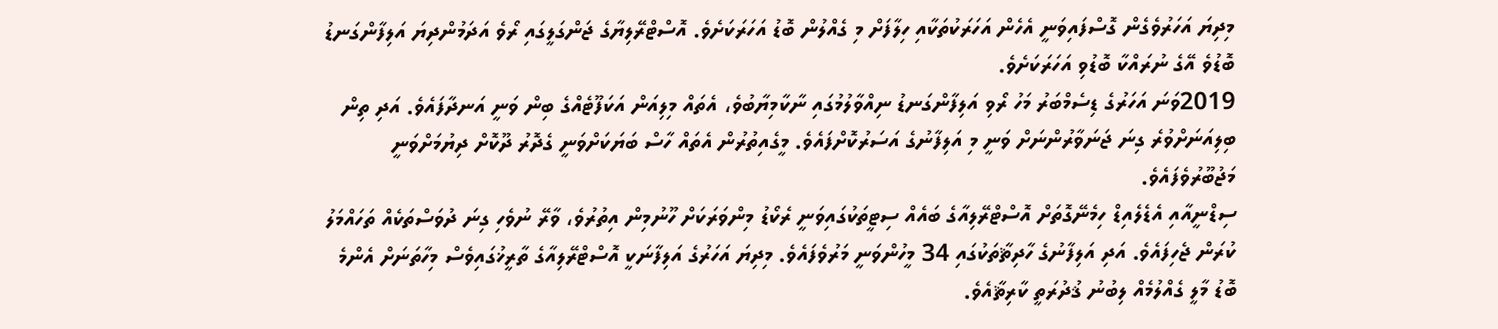މިދިޔަ އަހަރުވެގެން ގޮސްފައިވަނީ އެހެން އަހަރަކުތަކާއި ހިލާފަށް މި ގެއްލުން ބޮޑު އަހަރަކަށެވެ. އޮސްޓްރޭލިޔާގެ ޖަންގަލީގައި ރޯވެ އަދަމުންދިޔަ އަލިފާންގަނޑު ބޮޑުވެ އޭގެ ނުރައްކާ ބޮޑުވި އަހަރަކަށެވެ.
2019ވަނަ އަހަރުގެ ޑިސެމްބަރު މަހު ރޯވި އަލިފާންގަނޑު ނިއްވާލުމުގައި ނާކާމިޔާބުވެ، އެތައް މިލިއަން އަކަފޫޓެއްގެ ބިން ވަނީ އަނދާފައެވެ. އަދި ތިން ބިލިއަނަށްވުރެ ގިނަ ޖަނަވާރުންނަށް ވަނީ މި އަލިފާނުގެ އަސަރުކޮށްފައެވެ. މީގެއިތުރުން އެތައް ހާސް ބަޔަކަށްވަނީ ގެދޮރު ދޫކޮށް ދިޔުމަށްވަނީ މަޖުބޫރުވެފައެވެ.
ސިޑްނީއާއި އެޑެލެއިޑް ހިމެނޭގޮތަށް އޮސްޓްރޭލިއާގެ ބައެއް ސިޓީތަކުގައިވަނީ ރެކޯޑު މިންވަރަކަށް ހޫނުމިން އިތުރުވެ، ވާރޭ ނުވެހި ގިނަ ދުވަސްތަކެއް ތަހައްމަލު ކުރަން ޖެހިފައެވެ. އަދި އަލިފާނުގެ ހާދިޘާތަކުގައި 34 މީހުންވަނީ މަރުވެފައެވެ. މިދިޔަ އަހަރުގެ އަލިފާނަކީ އޮސްޓްރޭލިއާގެ ތާރީޚުގައިވެސް މިހާތަނަށް އެންމެ ބޮޑު މާލީ ގެއްލުމެއް ލިބުނު ޤުދުރަތީ ކާރިޘާއެވެ.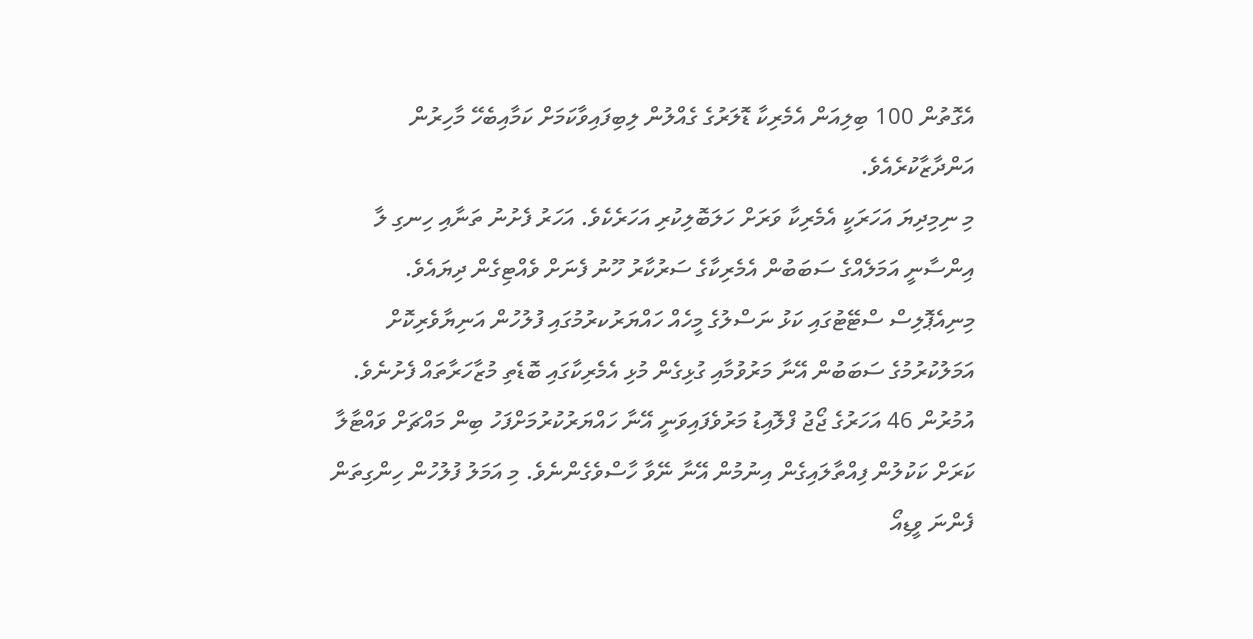އެގޮތުން 100 ބިލިއަން އެމެރިކާ ޑޮލަރުގެ ގެއްލުން ލިބިފައިވާކަމަށް ކަމާއިބެހޭ މާހިރުން އަންދާޒާކުރެއެވެ.
މި ނިމިދިޔަ އަހަރަކީ އެމެރިކާ ވަރަށް ހަލަބޮލިކުރި އަހަރެކެވެ. އަހަރު ފެށުނު ތަނާއި ހިނގި ލާ އިންސާނީ އަމަލެއްގެ ސަބަބުން އެމެރިކާގެ ސަރުކާރު ހޫނު ފެނަށް ވެއްޓިގެން ދިޔައެވެ.
މިނިއެޕޮލިސް ސްޓޭޓުގައި ކަޅު ނަސްލުގެ މީހެއް ހައްޔަރުކރުމުގައި ފުލުހުން އަނިޔާވެރިކޮށް އަމަލުކުރުމުގެ ސަބަބުން އޭނާ މަރުވުމާއި ގުޅިގެން މުޅި އެމެރިކާގައި ބޮޑެތި މުޒާހަރާތައް ފެށުނެވެ.
އުމުރުން 46 އަހަރުގެ ޖޯޖު ފްލޮއިޑު މަރުވެފައިވަނީ އޭނާ ހައްޔަރުކުރުމަށްފަހު ބިން މައްޗަށް ވައްޓާލާ ކަރަށް ކަކުލުން ފިއްތާލައިގެން އިނުމުން އޭނާ ނޭވާ ހާސްވެގެންނެވެ. މި އަމަލު ފުލުހުން ހިންގިތަން ފެންނަ ވީޑިއޯ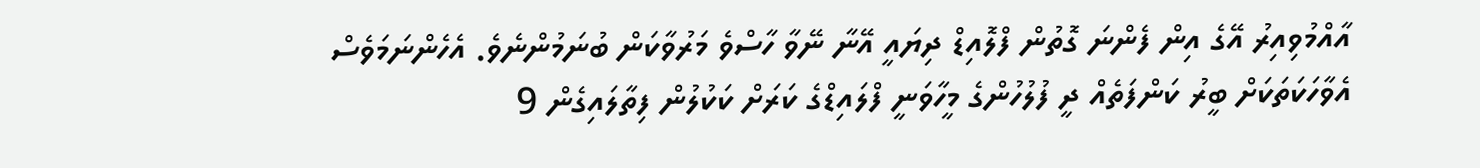އާއްމުވިއިރު އޭގެ އިން ފެންނަ ގޮތުން ފްލޮއިޑް ދިޔައީ އޭނާ ނޭވާ ހާސްވެ މަރުވާކަން ބުނަމުންނެވެ. އެހެންނަމަވެސް އެވާހަކަތަކަށް ބީރު ކަންފަތެއް ދީ ފުލުހުންގެ މީހާވަނީ ފްލައިޑްގެ ކަރަށް ކަކުލުން ފިތާލައިގެން 9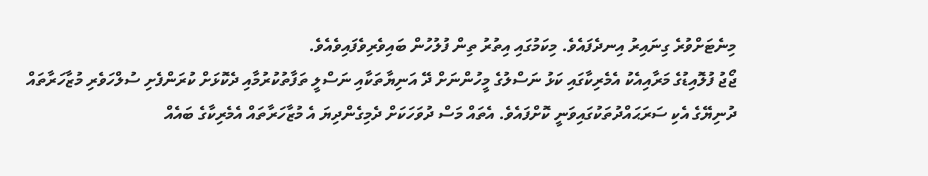މިނެޓަށްވުރެ ގިނައިރު އިނދެފައެވެ. މިކަމުގައި އިތުރު ތިން ފުލުހުން ބައިވެރިވެފައިވެއެވެ.
ޖޯޖު ފުލޮއިޑުގެ މަރާއިއެކު އެމެރިކާގައި ކަޅު ނަސްލުގެ މީހުންނަށް ދޭ އަނިޔާތަކާއި ނަސްލީ ތަފާތުކުރުމާއި ދެކޮޅަށް ކުރަންފެށި ސުލްހަވެރި މުޒާހަރާތައް ދުނިޔޭގެ އެކި ސަރަޙައްދުތަކުގައިވަނީ ކޮށްފައެވެ. އެތައް މަސް ދުވަހަކަށް ދެމިގެންދިޔަ އެ މުޒާހަރާތައް އެމެރިކާގެ ބައެއް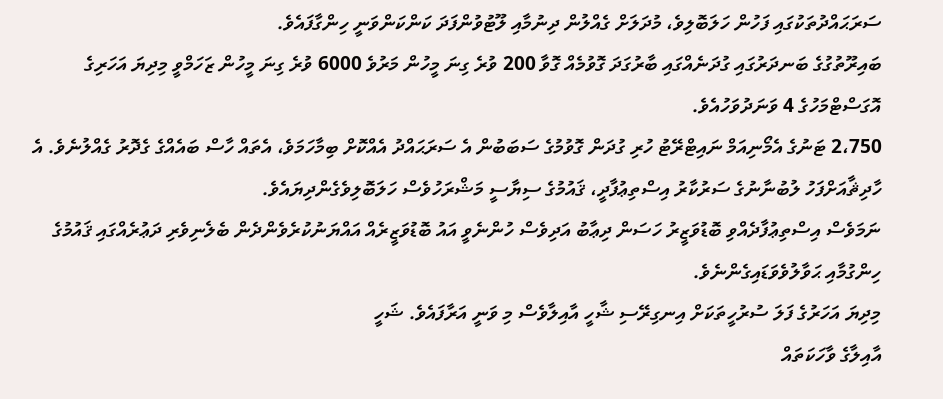ސަރަޙައްދުތަކުގައި ފަހުން ހަލަބޮލިވެ، މުދަލަށް ގެއްލުން ދިނުމާއި ލޫޓުވުންފަދަ ކަންކަންވަނީ ހިންގާފައެވެ.
ބައިރޫތުގުގެ ބަނދަރުގައި ގުދަނެއްގައި ބާރުގަދަ ގޮވުމެއް ގޮވާ 200 ވުރެ ގިނަ މީހުން މަރުވެ 6000 ވުރެ ގިނަ މީހުން ޒަހަމްވީ މިދިޔަ އަހަރިގެ އޮގަސްޓްމަހުގެ 4 ވަނަދުވަހުއެވެ.
2،750 ޓަނުގެ އެމޯނިއަމް ނައިޓްރޭޓު ހުރި ގުދަން ގޮވުމުގެ ސަބަބުން އެ ސަރަޙައްދު އެއްކޮށް ބިމާހަމަވެ، އެތައް ހާސް ބައެއްގެ ގެދޮރު ގެއްލުނެވެ. އެ ހާދިޘާއަށްފަހު ލުބުނާނުގެ ސަރުކާރު އިސްތިޢުފާދީ، ޤައުމުގެ ސިޔާސީ މަޝްރަހުވެސް ހަލަބޮލިވެގެންދިޔައެވެ.
ނަމަވެސް އިސްތިޢުފާދެއްވި ބޮޑުވަޒީރު ހަސަން ދިޢާބު އަދިވެސް ހުންނެވީ އައު ބޮޑުވަޒީރެއް އައްޔަނުކުރެވެންދެން ބެލެނިވެރި ދަޢުރެއްގައި ޤައުމުގެ ހިންގުމާއި ޙަވާލުވެވަޑައިގެންނެވެ.
މިދިޔަ އަހަރުގެ ފަލަ ސުރުހީތަކަށް އިނގިރޭސި ޝާހީ އާއިލާވެސް މި ވަނީ އަރާފައެވެ. ޝަހީ
އާއިލާގެ ވާހަކަތައް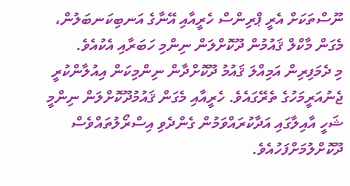ނޫސްތަކަށް އެރީ ޕްރިންސް ހެރީއާއި އޭނާގެ އަނބިކަނބަލުން، މެގަން މާކްލް ޤައުމުން ދޫކޮށްލަން ނިންމި ހަބަރާއި އެކުއެވެ.
މި ދެމަފިރިން އަމިއްލަ ޤައުމު ދޫކޮށްދާން ނިންމިކަން އިއުލާންކުރީ ޖެނުއަރީމަހުގެ ތެރޭގައެވެ. ހެރީއާއި މެގަން ޤައުމުދޫކޮށްލަން ނިންމީ ޝަހީ އާއިލާގައި އަދާކުރައްވަމުން ގެންދެވި އިސްރޯލުތައްވެސް ދޫކޮށްލުމަށްފަހުއެވެ.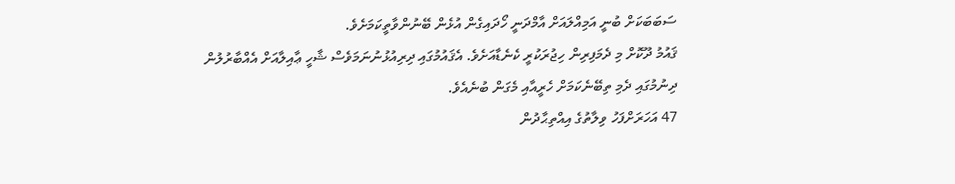ސަބަބަކަށް ބުނީ އަމިއްލައަށް އާމްދަނީ ހޯދައިގެން އުޅެން ބޭނުންވާތީކަމަށެވެ.
ޤައުމު ދޫކޮށް މި ދެމަފިރިން ހިޖުރަކުރީ ކެނެޑާއަށެވެ. އެޤައުމުގައި ދިރިއުޅުނުނަމަވެސް ޝާހީ ޢާއިލާއަށް އެއްބާރުލުން ދިނުމުގައި ދެމި ތިބޭނެކަމަށް ހެރީއާއި މެގަން ބުނެއެވެ.
47 އަހަރަށްފަހު ވިލާތުގެ އިއްތިޙާދުން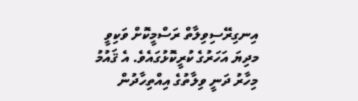އިނގިރޭސިވިލާތް ރަސްމީކޮށް ވަކިވީ މދިޔަ އަހަރުގެ ކުރީކޮޅުގައެވެ. އެ ޤައުމު މިހާރު ދަނީ ވިލާތުގެ އިއްތިހާދުން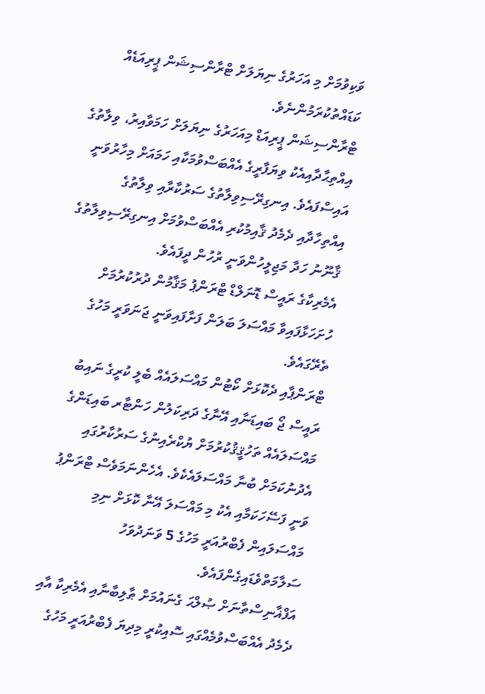ވަކިވުމަށް މި އަހަރުގެ ނިޔަލަށް ޓްރާންސިޝަން ޕީރިއަޑެއް ކަޑައްތުކުރަމުންނެވެ.
ޓްރާންސިޝަން ޕީރިއަޑް މިއަހަރުގެ ނިޔަލަށް ހަމަވާއިރު، ވިލާތުގެ އިއްތިޙާދާއިއެކު ވިޔަފާރީގެ އެއްބަސްވުމަކާއި ހަމައަށް މިހާރުވަނީ އައިސްފައެވެ. އިނގިރޭސިވިލާތުގެ ސަރުކާރާއި ވިލާތުގެ އިއްތިހާދާއި ދެމެދު ޤާއިމުކުރި އެއްބަސްވުމަށް އިނގިރޭސިވިލާތުގެ ޤާނޫނު ހަދާ މަޖިލީހުންވަނީ ރުހުން ދީފައެވެ.
އެމެރިކާގެ ރައީސް ޑޮނަލްޑް ޓްރަންޕު މަޤާމުން ދުރުކުރުމަށް ހުށަހަޅާފައިވާ މައްސަލަ ބަލަން ފަށާފައިވަނީ ޖަނަވަރީ މަހުގެ ތެރޭގައެވެ.
ޓްރަންޕާއި ދެކޮޅަށް ކޯޓުން މައްސަލައެއް ބެލީ ކުރީގެ ނައިބު ރައީސް ޖޯ ބައިޑަނާއި އޭނާގެ ދަރިކަލުން ހަންޓާރ ބައިޑަންގެ މައްސަލައެއް ތަހުޤީޤުކުރުމަށް ޔުކްރެއިނުގެ ސަރުކާރުގައި އެދުނުކަމަށް ބުނާ މައްސަލައެކެވެ. އެހެންނަމަވެސް ޓްރަންޕު ވަނީ ފަސޭހަކަމާއި އެކު މި މައްސަލަ އޭނާ ކޮޅަށް ނިމި މައްސަލައިން ފެބްރުއަރީ މަހުގެ 5 ވަނަދުވަހު ސަލާމަތްވެޑައިގެންފައެވެ.
އަފްޣާނިސްތާނަށް ޞުލްޙަ ގެނައުމަށް ޠާލިބާނާއި އެމެރިކާ އާއި ދެމެދު އެއްބަސްވުމެއްގައި ސޮއިކުރީ މިދިޔަ ފެބްރުއަރީ މަހުގެ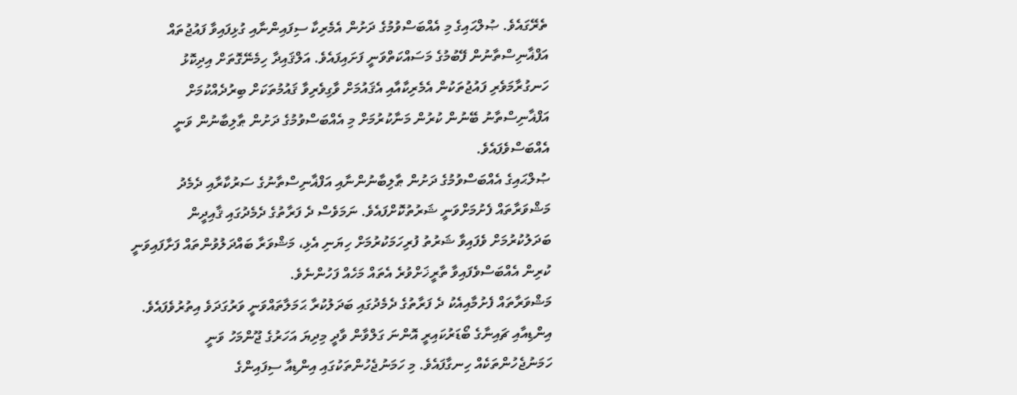ތެރޭގައެވެ. ޞުލްޙައިގެ މި އެއްބަސްވުމުގެ ދަށުން އެމެރިކާ ސިފައިންނާއި ގުޅިފައިވާ ފައުޖުތައް އަފްޣާނިސްތާނުން ފޭބުމުގެ މަސައްކަތްވަނީ ފަށައިފައެވެ. އަލްޤައިދާ ހިމެނޭގޮތަށް އިދިކޮޅު ހަނގުރާމަވެރި ފައުޖުތަކުން އެމެރިކާއާއި އެޤައުމަށް ވާގިވެރިވާ ޤައުމުތަކަށް ބިރުދެއްކުމަށް އަފްޣާނިސްތާނު ބޭނުން ކުރުން މަނާކުރުމަށް މި އެއްބަސްވުމުގެ ދަށުން ޠާލިބާނުން ވަނީ އެއްބަސްވެފައެވެ.
ޞުލްޙައިގެ އެއްބަސްވުމުގެ ދަށުން ޠާލިބާނުންނާއި އަފްޣާނިސްތާނުގެ ސަރުކާރާއި ދެމެދު މަޝްވަރާތައް ފެށުމަށްވަނީ ޝަރުތުކޮށްފައެވެ. ނަމަވެސް ދެ ފަރާތުގެ ދެމެދުގައި ޤާއިދީން ބަދަލުކުރުމަށް ވެފައިވާ ޝަރުތު ފުރިހަމަކުރުމަށް ހިޔަނި އެޅި، މަޝްވަރާ ބައްދަލުވުންތައް ފަށާފައިވަނީ ކުރިން އެއްބަސްވެފައިވާ ތާރީޚަށްވުރެ އެތައް މަހެއް ފަހުންނެވެ.
މަޝްވަރާތައް ފެށުމާއިއެކު ދެ ފަރާތުގެ ދެމެދުގައި ބަދަލުކުރާ ޙަމަލާތައްވަނީ ވަރުގަދަވެ އިތުރުވެފައެވެ.
އިންޑިއާއި ޗައިނާގެ ބޯޑަރުކައިރީ އޮންނަ ގަލްވާން ވާދީ މިދިޔަ އަހަރުގެ ޖޫންމަހު ވަނީ ހަމަނުޖެހުންތަކެއް ހިނގާފައެވެ. މި ހަމަނުޖެހުންތަކުގައި އިންޑިއާ ސިފައިންގެ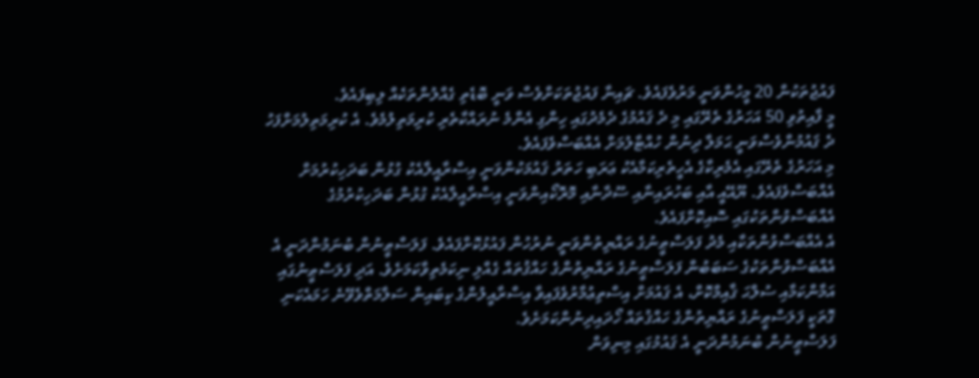ފައުޖުތަކުން 20 މީހުންވަނީ މަރުވެފައެވެ. ޗައިނާ ފައުޖުތަކަށްވެސް ވަނީ ބޮޑެތި ގެއްލުންތަކެއް ލިބިފައެވެ.
މީ ފާއިތުވި 50 އަހަރުގެ ތެރޭގައި މި ދެ ޤައުމުގެ ދެމެދުގައި ހިންގި އެންމެ ނުރައްކާތެރި ކުރިމަތިލުމެވެ. އެ ކުރިމަތިލުމަށްފަހު ދެ ޤައުމުންވެސްވަނީ ޙަމަލާ ދިނުން ހުއްޓާލުމަށް އެއްބަސްވެފައެވެ.
މި އަހަރުގެ ތެރޭގައި އެމެރިކާގެ އެހީތެރިކަމާއެކު ޢަރަބި ހަތަރު ޤައުމަކުންވަނީ އިސްރާއީލާއެކު ގުޅުން ބަދަހިކުރުމަށް އެއްބަސްވެފައެވެ. ޔޫއޭއީ އާއި ބަހުރައިނާއި ސޫދާނާއި މޮރޮކޯއިންވަނީ އިސްރާއީލާއެކު ގުޅުން ބަދަހިކުރުމުގެ އެއްބަސްވުންތަކުގައި ސޮއިކޮށްފައެވެ.
އެ އެއްބަސްވުންތަކާއި މެދު ފަލަސްޠީނުގެ ރައްޔިތުންވަނީ ނުރުހުން ފައުޅުކޮށްފައެވެ. ފަލަސްޠީނުން ބުނަމުންދަނީ އެ އެއްބަސްވުންތަކުގެ ސަބަބުން ފަލަސްޠީނުގެ ރައްޔިތުންގެ ހައްޤުތައް ގެއްލި ނިކަމެތިވާކަމަށެވެ. އަދި ފަލަސްޠީނުގައި އަމާންކަމާއި ސުލްޙަ ޤާއިމްކޮށް، އެ ޤައުމަށް އިސްތިޢުމާރުވެފައިވާ އިސްރާއީލުންގެ ކިބައިން ސަލާމަތްވެވޭނެ ހަމައެކަނި ގޮތަކީ ފަލަސްޠީނުގެ ރައްޔިތުންގެ ހައްޤުތައް ހޯދައިދިނުންކަމަށެވެ.
ފަލަސްޠީނުން ބުނަމުންދަނީ އެ ޤައުމުގައި މިނިވަން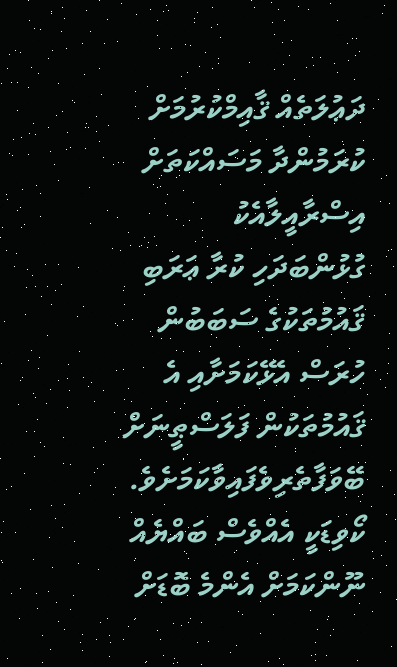ދަޢުލަތެއް ޤާއިމްކުރުމަށް ކުރަމުންދާ މަސައްކަތަށް އިސްރާއީލާއެކު ގުޅުންބަދަހި ކުރާ ޢަރަބި ޤައުމުތަކުގެ ސަބަބުން ހުރަސް އެޅޭކަމަށާއި އެ ޤައުމުތަކުން ފަލަސްޠީނަށް ބޭވަފާތެރިވެފައިވާކަމަށެވެ.
ކޯވިޑަކީ އެއްވެސް ބައްޔެއް ނޫންކަމަށް އެންމެ ބޮޑަށް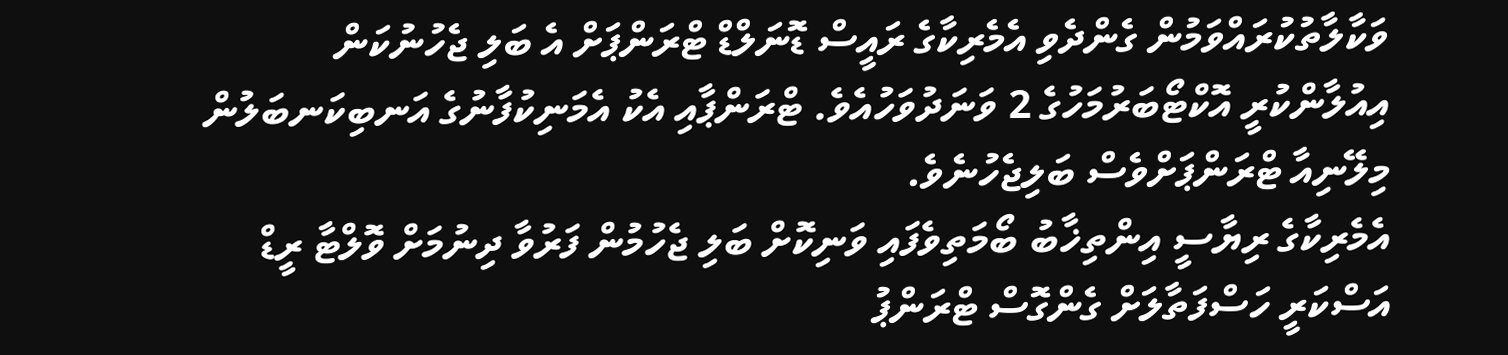ވަކާލާތުކުރައްވަމުން ގެންދެވި އެމެރިކާގެ ރައީސް ޑޮނަލްޑް ޓްރަންޕަށް އެ ބަލި ޖެހުނުކަން އިއުލާންކުރީ އޮކްޓޯބަރުމަހުގެ 2 ވަނަދުވަހުއެވެ. ޓްރަންޕާއި އެކު އެމަނިކުފާނުގެ އަނބިކަނބަލުން މިލޭނިއާ ޓްރަންޕަށްވެސް ބަލިޖެހުނެވެ.
އެމެރިކާގެ ރިޔާސީ އިންތިޚާބު ބޯމަތިވެފައި ވަނިކޮށް ބަލި ޖެހުމުން ފަރުވާ ދިނުމަށް ވޮލްޓާ ރީޑް އަސްކަރީ ހަސްފަތާލަށް ގެންގޮސް ޓްރަންޕު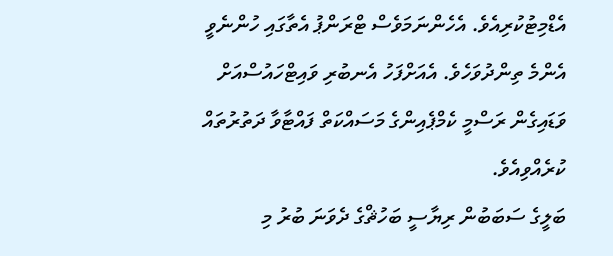އެޑްމިޓުކުރިއެވެ. އެހެންނަމަވެސް ޓްރަންޕު އެތާގައި ހުންނެވީ އެންމެ ތިންދުވަހެވެ. އެއަށްފަހު އެނބުރި ވައިޓްހައުސްއަށް ވަޑައިގެން ރަސްމީ ކެމްޕެއިންގެ މަސައްކަތް ފައްޓާވާ ދަތުރުތައް ކުރެއްވިއެވެ.
ބަލީގެ ސަބަބުން ރިޔާސީ ބަހުޘްގެ ދެވަނަ ބުރު މި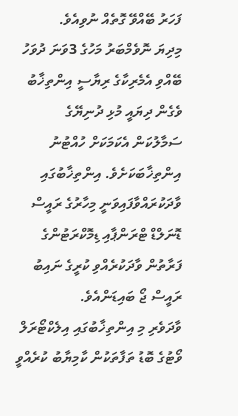ފަހަރު ބޭއްވޭ ގޮތެއް ނުވިއެވެ.
މިދިޔަ ނޮވެމްބަރު މަހުގެ 3ވަނަ ދުވަހު ބޭއްވި އެމެރިކާގެ ރިޔާސީ އިންތިޚާބު ވެގެން ދިޔައީ މުޅި ދުނިޔޭގެ ސަމާލުކަން އެކަމަކަށް ހުއްޓުނު އިންތިޚާބަކަށެވެ. އިންތިޚާބުގައި ވާދަކުރައްވާފައިވަނީ މިހާރުގެ ރައީސް ޑޮނަލްޑް ޓްރަންޕާއި ޑިމޮކްރަޓުންގެ ފަރާތުން ވާދަކުރެއްވި ކުރީގެ ނައިބު ރައީސް ޖޯ ބައިޑަންއެވެ.
ވާދަވެރި މި އިންތިޚާބުގައި އިލެކްޓޯރަލް ވޯޓުގެ ބޮޑު ތަފާތަކުން ކާމިޔާބު ކުރެއްވީ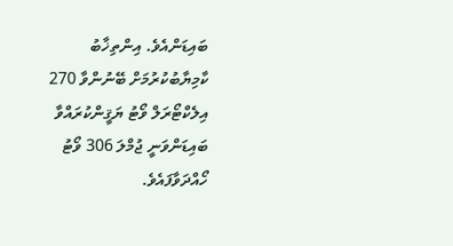ބައިޑަންއެވެ. އިންތިޚާބު ކާމިޔާބުކުރުމަށް ބޭނުންވާ 270 އިލެކްޓޯރަލް ވޯޓު ޔަޤީންކުރައްވާ ބައިޑަންވަނީ ޖުމްލަ 306 ވޯޓު ހޯއްދަވާފައެވެ.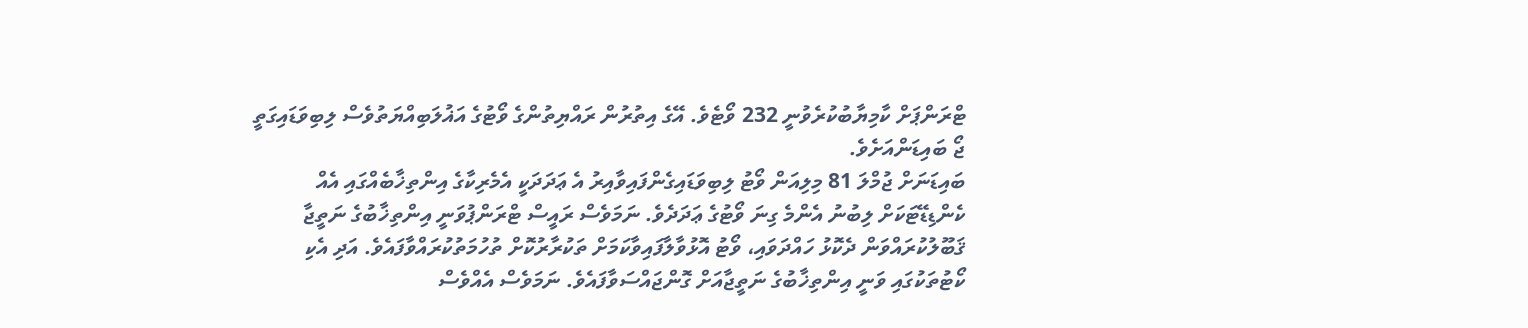ޓްރަންޕަށް ކާމިޔާބުކުރެވުނީ 232 ވޯޓެވެ. އޭގެ އިތުރުން ރައްޔިތުންގެ ވޯޓުގެ އަޣުލަބިއްޔަތުވެސް ލިބިވަޑައިގަތީ ޖޯ ބައިޑަންއަށެވެ.
ބައިޑަނަށް ޖުމްލަ 81 މިލިއަން ވޯޓު ލިބިވަޑައިގެންފައިވާއިރު އެ ޢަދަދަކީ އެމެރިކާގެ އިންތިޚާބެއްގައި އެއް ކެންޑިޑޭޓަކަށް ލިބުނު އެންމެ ގިނަ ވޯޓުގެ ޢަދަދެވެ. ނަމަވެސް ރައީސް ޓްރަންޕުވަނީ އިންތިޚާބުގެ ނަތީޖާ ޤަބޫލުކުރައްވަން ދެކޮޅު ހައްދަވައި، ވޯޓު އޮޅުވާލާފައިވާކަމަށް ތަކުރާރުކޮށް ތުހުމަތުކުރައްވާފައެވެ. އަދި އެކި ކޯޓުތަކުގައި ވަނީ އިންތިޚާބުގެ ނަތީޖާއަށް ގޮންޖައްސަވާފައެވެ. ނަމަވެސް އެއްވެސް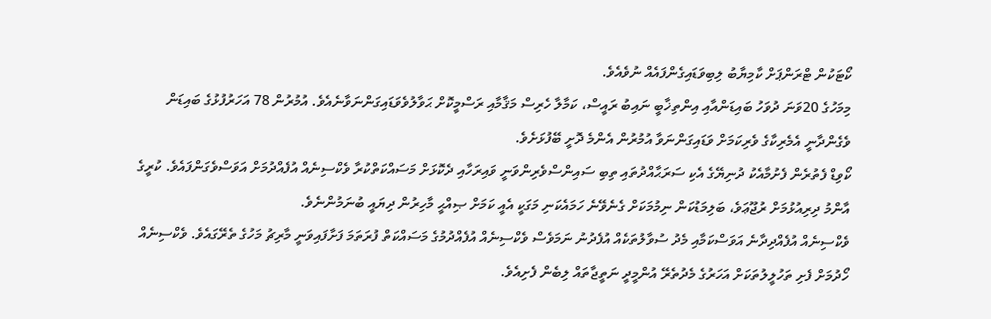ކޯޓަކުން ޓްރަންޕަށް ކާމިޔާބު ލިބިވަޑައިގެންފައެއް ނުވެއެވެ.
މިމަހުގެ 20ވަނަ ދުވަހު ބައިޑަންއާއި އިންތިޚާބީ ނައިބު ރައީސް، ކަމާލާ ހެރިސް މަޤާމާއި ރަސްމީކޮށް ޙަވާލުވެވަޑައިގަންނަވާނެއެވެ. އުމުރުން 78 އަހަރުފުޅުގެ ބައިޑަން ވެގެންދާނީ އެމެރިކާގެ ވެރިކަމަށް ވަޑައިގަންނަވާ އުމުރުން އެންމެ ދޮށީ ބޭފުޅަށެވެ.
ކޯވިޑް ފެތުރެން ފެށުމާއެކު ދުނިޔޭގެ އެކި ސަރަޙާއްދުތައި ތިބި ސައިންސްވެރިންވަނީ ވައިރަހާއި ދެކޮޅަށް މަސައްކަތްކުރާ ވެކްސިނެއް އުފެއްދުމަށް އަވަސްވެގަންފައެވެ. ކުރީގެ އާންމު ދިރިއުޅުމަށް ރުޖޫޢަވެ، ބަލިމަޑުކަން ނިމުމަކަށް ގެނެވޭނެ ހަމައެކަނި މަގަކީ އެއީ ކަމަށް ޞިއްޙީ މާހިރުން ދިޔައީ ބުނަމުންނެވެ.
ވެކްސިނެއް އުފެއްދިދާނެ އަވަސްކަމާއި މެދު ސުވާލުތަކެއް އުފެދުނު ނަމަވެސް ވެކްސިނެއް އުފެއްދުމުގެ މަސައްކަތް ފުރަތަމަ ފަށާފައިވަނީ މާރިޗު މަހުގެ ތެރޭގައެވެ. ވެކްސިނެއް ހޯދުމަށް ފެށި ތަހުލީލުތަކަށް އަހަރުގެ މެދުތެރޭ އުންމީދީ ނަތީޖާތައް ލިބެން ފެށިއެވެ.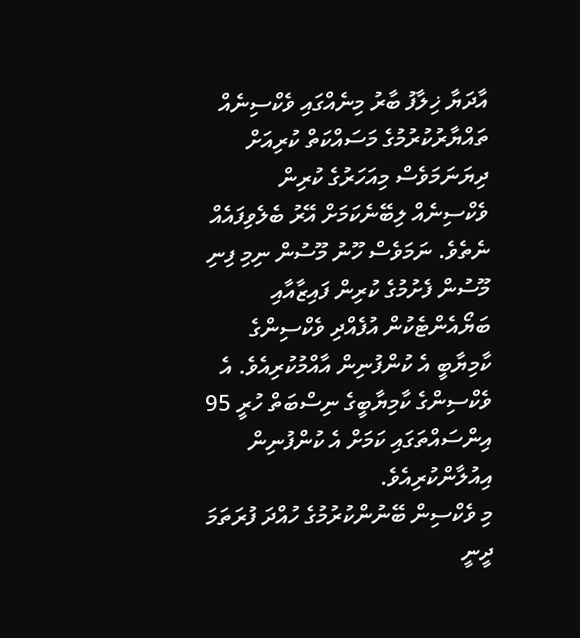އާދަޔާ ޚިލާފު ބާރު މިނެއްގައި ވެކްސިނެއް ތައްޔާރުކުރުމުގެ މަސައްކަތް ކުރިއަށް ދިޔަނަމަވެސް މިއަހަރުގެ ކުރިން ވެކްސިނެއް ލިބޭނެކަމަށް އޭރު ބެލެވިފައެއް ނެތެވެ. ނަމަވެސް ހޫނު މޫސުން ނިމި ފިނި މޫސުން ފެށުމުގެ ކުރިން ފައިޒާއާއި ބަޔޯއެންޓެކުން އުފެއްދި ވެކްސިންގެ ކާމިޔާބީ އެ ކުންފުނިން އާއްމުކުރިއެވެ. އެ ވެކްސިންގެ ކާމިޔާބީގެ ނިސްބަތް ހުރީ 95 އިންސައްތަގައި ކަމަށް އެ ކުންފުނިން އިއުލާންކުރިއެވެ.
މި ވެކްސިން ބޭނުންކުރުމުގެ ހުއްދަ ފުރަތަމަ ދީނީ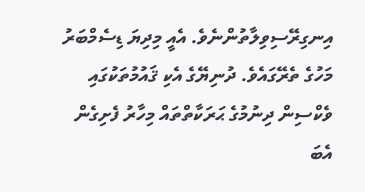އިނގިރޭސިވިލާތުންނެވެ. އެއީ މިދިޔަ ޑިސެމްބަރު މަހުގެ ތެރޭގައެވެ. ދުނިޔޭގެ އެކި ޤައުމުތަކުގައި ވެކްސިން ދިނުމުގެ ޙަރަކާތްތައް މިހާރު ފެށިގެން އެބަ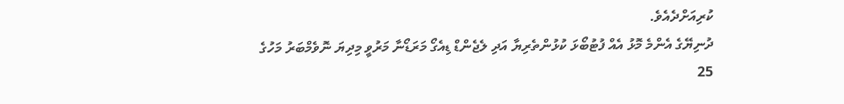ކުރިއަށްދެއެވެ.
ދުނިޔޭގެ އެންމެ މޮޅު އެއް ފުޓުބޯޅަ ކުޅުންތެރިޔާ އަދި ލެޖެންޑް ޑިއެގޯ މަރަޑޯނާ މަރުވީ މިދިޔަ ނޮވެމްބަރު މަހުގެ 25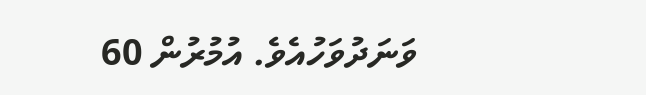ވަނަދުވަހުއެވެ. އުމުރުން 60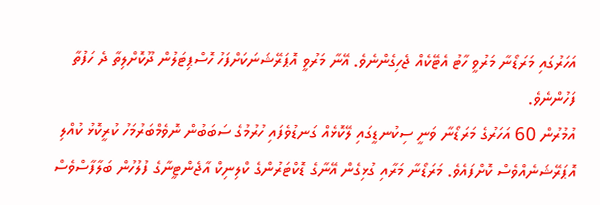އަހަރުގައި މަރަޑޯނާ މަރުވީ ހާޓު އެޓޭކެއް ޖެހިގެންނެވެ. އޭނާ މަރުވީ އޮޕަރޭޝަނަކަށްފަހު ހޮސްޕިޓަލުން ދޫކޮށްލިތާ ދެ ހަފުތާ ފަހުންނެވެ.
އުމުރުން 60 އަހަރުގެ މަރަޑޯނާ ވަނީ ސިކުނޑީގައި ލޭކޮޅެއް ގަނޑުވެފައި ހުރުމުގެ ސަބަބުން ނޮވެމްބަރުމަހު ކުރީކޮޅު ކުއްލި އޮޕަރޭޝަނެއްވެސް ކޮށްފައެވެ. މަރަޑޯނާ މަރާއި ގުޅިގެން އޭނާގެ ޑޮކްޓަރުންގެ ކްލިނިކް އާޖެންޓީނާގެ ފުލުހުން ބަލާފާސްވެސް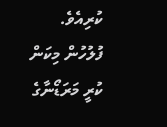ކުރިއެވެ. ފުލުހުން މިކަން ކުރީ މަރަޑޯނާގެ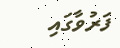ފަރުވާގައި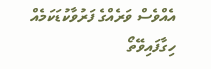އެއްވެސް ވަރެއްގެ ފަރުވާކުޑަކަމެއް ހިގާފައިވޭތޯ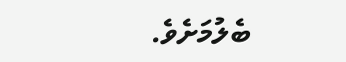ބެލުމަށެވެ.